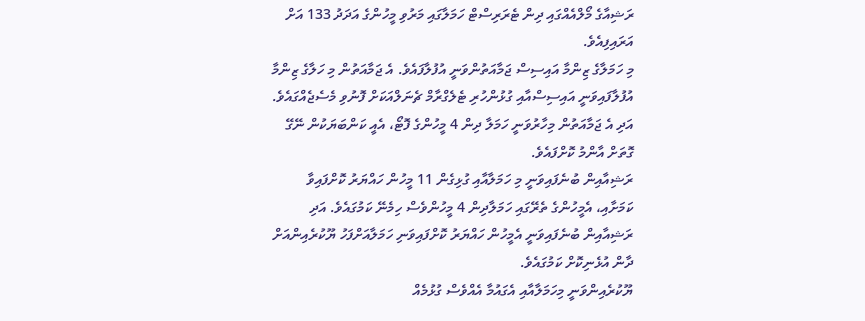ރަޝިއާގެ މޯލްއެއްގައި ދިން ޓެރަރިސްޓް ހަމަލާގައި މަރުވި މީހުންގެ އަދަދު 133 އަށް އަރައިފިއެވެ.
މި ހަމަލާގެ ޒިންމާ އައިސިސް ޖަމާއަތުންވަނީ އުފުލާފައެވެ. އެ ޖަމާއަތުން މި ހަލާގެ ޒިންމާ އުފުލާފައިވަނީ އައިސިސްއާއި ގުޅުންހުރި ޓެލެގްރާމް ޗެނަލްއަކަށް ފޮނުވި މެސެޖެއްގައެވެ. އަދި އެ ޖަމާއަތުން މިހާރުވަނީ ހަމަލާ ދިން 4 މީހުންގެ ފޮޓޯ، އެއީ ކަންބަޔަކުން ނޭގޭ ގޮތަށް އާންމު ކޮށްފައެވެ.
ރަޝިއާއިން ބުނެފައިވަނީ މި ހަމަލާއާއި ގުޅިގެން 11 މީހުން ހައްޔަރު ކޮށްފައިވާ ކަމަށާއި، އެމީހުންގެ ތެރޭގައި ހަމަލާދިން 4 މީހުންވެސް ހިމެނޭ ކަމުގައެވެ. އަދި ރަޝިއާއިން ބުނެފައިވަނީ އެމީހުން ހައްޔަރު ކޮށްފައިވަނި ހަމަލާއަށްފަހު ޔޫކުރެއިންއަށް ދާން އުޅެނިކޮށް ކަމުގައެވެ.
ޔޫކުރެއިންވަނީ މިހަމަލާއާއި އެގައުމާ އެއްވެސް ގުޅުމެއް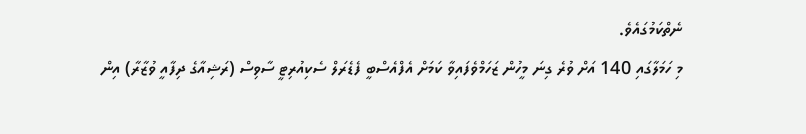ނެތްކަމުގައެވެ.
މި ހަމަލާގައި 140 އަށް ވުރެ ގިނަ މީހުން ޒަހަމްވެފައިވާ ކަމަށް އެފްއެސްބީ ފެޑެރަލް ސެކިއުރިޓީ ސާވިސް (ރަޝިއާގެ ދިފާއީ ވުޒާރާ) އިން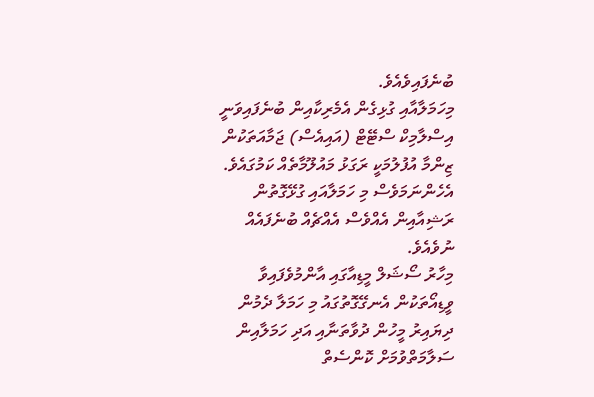ބުނެފައިވެއެވެ.
މިހަމަލާއާއި ގުޅިގެން އެމެރިކާއިން ބުނެފައިވަނީ އިސްލާމިކް ސްޓޭޓް (އައިއެސް) ޖަމާއަތަކުން ޒިންމާ އުފުލުމަކީ ރަގަޅު މައުލޫމާތެއް ކަމުގައެވެ. އެހެންނަމަވެސް މި ހަމަލާއައި ގުޅޭގޮތުން ރަޝިއާއިން އެއްވެސް އެއްޗެއް ބުނެފައެއް ނުވެއެވެ.
މިހާރު ސޯޝަލް މީޑިއާގައި އާންމުވެފައިވާ ވީޑިއޯތަކުން އެނގޭގޮތުގައު މި ހަމަލާ ދެމުން ދިޔައިރު މީހުން ދުވާތަނާއި އަދި ހަމަލާއިން ސަލާމަތްވުމަށް ކޮންސެތް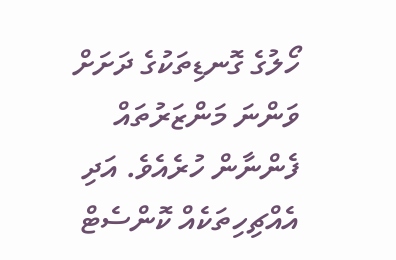ހޯލުގެ ގޮނޑިތަކުގެ ދަށަށް ވަންނަ މަންޒަރުތައް ފެންނާން ހުރެއެވެ. އަދި އެއްޗިހިތަކެއް ކޮންސެޓް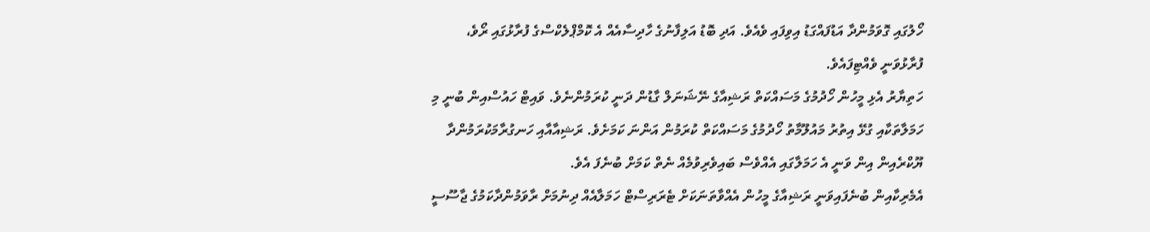ހޯލުގައި ގޮވަމުންދާ އަޑުފައްގަޑު އިވިފައި ވެއެވެ. އަދި ބޮޑު އަލިފާނުގެ ހާދިސާއެއް އެ ކޮމްޕްލެކްސްގެ ފުރާޅުގައި ރޯވެ، ފުރާޅުވަނީ ވެއްޓިފައެވެ.
ހަތިޔާރު އެޅި މީހުން ހޯދުމުގެ މަސައްކަތް ރަޝިއާގެ ނޭޝަނަލް ގާޑުން ދަނީ ކުރަމުންނެވެ. ވައިޓް ހައުސްއިން ބުނީ މި ހަމަލާތަކާއި ގުޅޭ އިތުރު މައުލޫމާތު ހޯދުމުގެ މަސައްކަތް ކުރަމުން އަންނަ ކަމަށެވެ. ރަޝިއާއާއި ހަނގުރާމަކުރަމުންދާ ޔޫކްރެއިން އިން ވަނީ އެ ހަމަލާގައި އެއްވެސް ބައިވެރިވުމެއް ނެތް ކަމަށް ބުނެފަ އެވެ.
އެމެރިކާއިން ބުނެފައިވަނީ ރަޝިއާގެ މީހުން އެއްވާތަނަކަށް ޓެރަރިސްޓް ހަމަލާއެއް ދިނުމަށް ރާވަމުންދާކަމުގެ ޖާސޫސީ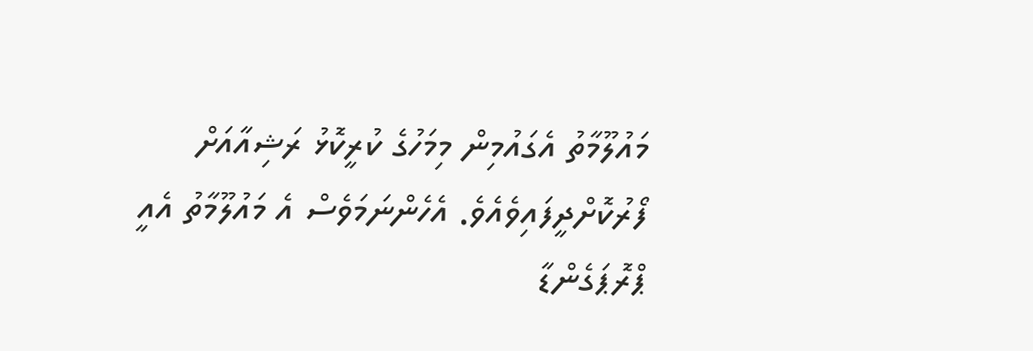މައުލޫމާތު އެގައުމިން މިމަހުގެ ކުރީކޮޅު ރަޝިއާއަށް ފޯރުކޮށްދީފައިވެއެވެ. އެހެންނަމަވެސް އެ މައުލޫމާތު އެއީ ޕްރޮޕަގެންޑާ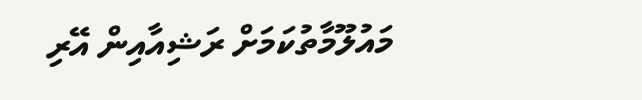މައުލޫމާތުކަމަށް ރަޝިއާއިން އޭރި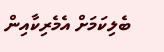ބެލިކަމަށް އެމެރިކާއިން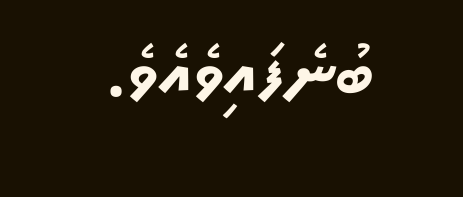ބުނެފައިވެއެވެ.